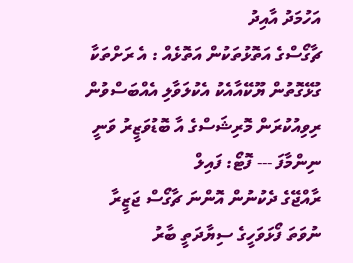އަހުމަދު އާއިދު
ޗާގޯސްގެ އަތޮޅުތަކުން އަތޮޅެއް : އެ ރަށްތަކާ ގުޅޭގޮތުން ޔޫކޭއާއެކު އެކުލަވާލި އެއްބަސްވުން ރިވިއުކުރަން މޮރިޝަސްގެ އާ ބޮޑުވަޒީރު ވަނީ ނިންމާފަ --- ފޮޓޯ: ފައިލް
ރާއްޖޭގެ ދެކުނުން އޮންނަ ޗާގޯސް ޖަޒީރާ ނުވަތަ ފޯޅަވަހީގެ ސިޔާދަތީ ބާރު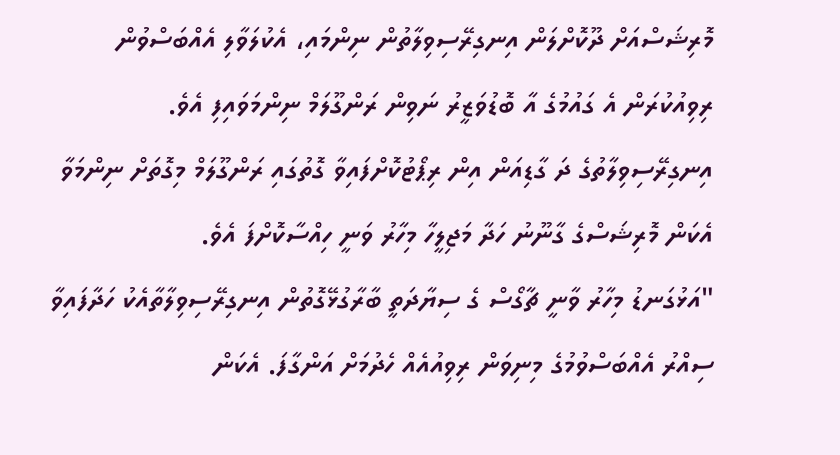މޮރިޝަސްއަށް ދޫކޮށްލަން އިނގިރޭސިވިލާތުން ނިންމައި، އެކުލަވާލި އެއްބަސްވުން ރިވިއުކުރަން އެ ގައުމުގެ އާ ބޮޑުވަޒީރު ނަވިން ރަންގޫލަމް ނިންމަވައިފި އެވެ.
އިނގިރޭސިވިލާތުގެ ދަ ގާޑިއަން އިން ރިޕޯޓުކޮށްފައިވާ ގޮތުގައި ރަންގޫލަމް މިގޮތަށް ނިންމަވާ އެކަން މޮރިޝަސްގެ ގާނޫނު ހަދާ މަޖިލީހާ މިހާރު ވަނީ ހިއްސާކޮށްފަ އެވެ.
"އަޅުގަނޑު މިހާރު ވާނީ ޗާގޯސް ގެ ސިޔާދަތީ ބާރާގުޅޭގޮތުން އިނގިރޭސިވިލާތާއެކު ހަދާފައިވާ ސިއްރު އެއްބަސްވުމުގެ މިނިވަން ރިވިއުއެއް ހެދުމަށް އަންގާފަ. އެކަން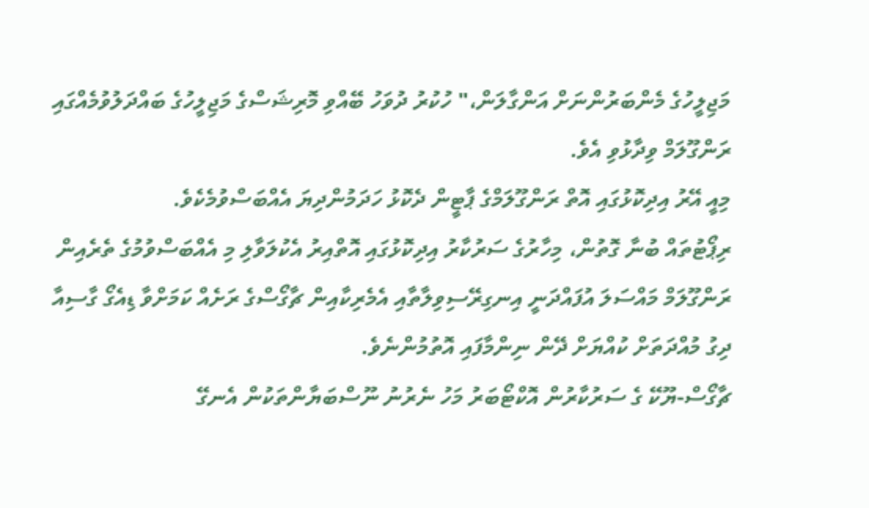މަޖިލީހުގެ މެންބަރުންނަށް އަންގާލަން،" ހުކުރު ދުވަހު ބޭއްވި މޮރިޝަސްގެ މަޖިލީހުގެ ބައްދަލުވުމެއްގައި ރަންގޫލަމް ވިދާޅުވި އެވެ.
މިއީ އޭރު އިދިކޮޅުގައި އޮތް ރަންގޫލަމްގެ ޕާޓީން ދެކޮޅު ހަދަމުންދިޔަ އެއްބަސްވުމެކެވެ.
ރިޕޯޓުތައް ބުނާ ގޮތުން، މިހާރުގެ ސަރުކާރު އިދިކޮޅުގައި އޮތްއިރު އެކުލަވާލި މި އެއްބަސްވުމުގެ ތެރެއިން ރަންގޫލަމް މައްސަލަ އުފައްދަނީ އިނގިރޭސިވިލާތާއި އެމެރިކާއިން ޗާގޯސްގެ ރަށެއް ކަމަށްވާ ޑިއެގޯ ގާސިއާ ދިގު މުއްދަތަށް ކުއްޔަށް ދޭން ނިންމާފައި އޮތުމުންނެވެ.
ޗާގޯސް-ޔޫކޭ ގެ ސަރުކާރުން އޮކްޓޯބަރު މަހު ނެރުނު ނޫސްބަޔާންތަކުން އެނގޭ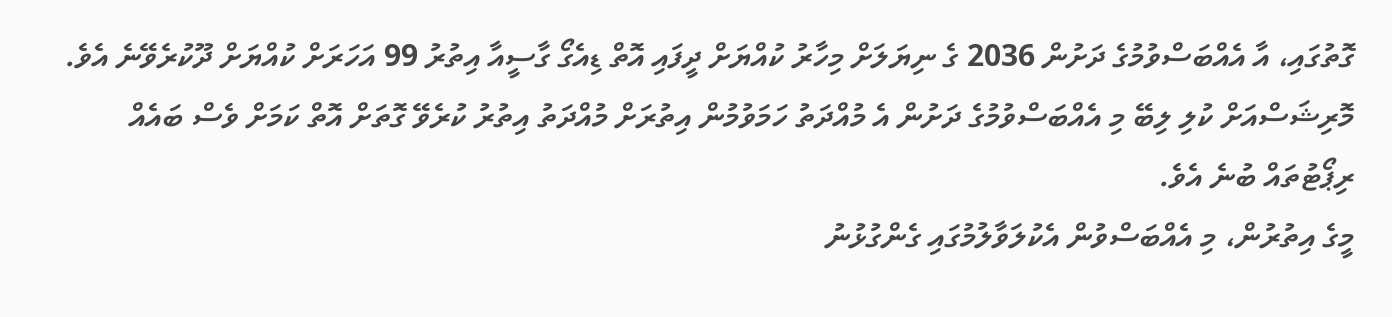ގޮތުގައި، އާ އެއްބަސްވުމުގެ ދަށުން 2036 ގެ ނިޔަލަށް މިހާރު ކުއްޔަށް ދީފައި އޮތް ޑިއެގޯ ގާސީއާ އިތުރު 99 އަހަރަށް ކުއްޔަށް ދޫކުރެވޭނެ އެވެ. މޮރިޝަސްއަށް ކުލި ލިބޭ މި އެއްބަސްވުމުގެ ދަށުން އެ މުއްދަތު ހަމަވުމުން އިތުރަށް މުއްދަތު އިތުރު ކުރެވޭ ގޮތަށް އޮތް ކަމަށް ވެސް ބައެއް ރިޕޯޓުތައް ބުނެ އެވެ.
މީގެ އިތުރުން، މި އެއްބަސްވުން އެކުލަވާލުމުގައި ގެންގުޅުނު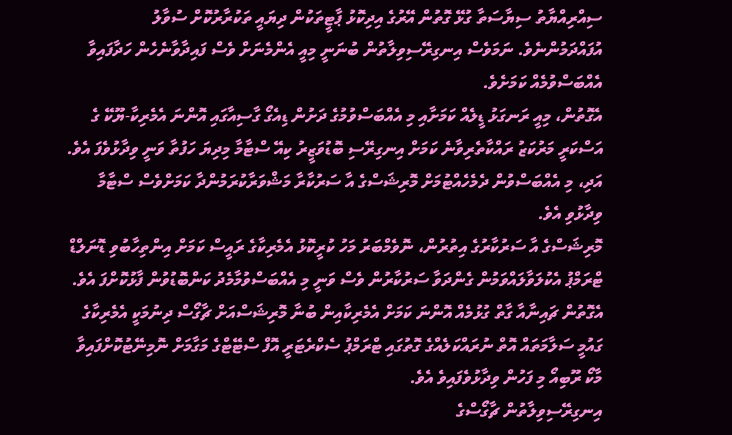ސިއްރިއްޔާތު ސިޔާސަތާ ގުޅޭ ގޮތުން އޭރުގެ އިދިކޮޅު ޕާޓީތަކުން ދިޔައީ ތަކުރާރުކޮށް ސުވާލު އުފައްދަމުންނެވެ. ނަމަވެސް އިނގިރޭސިވިލާތުން ބުނަނީ މިއީ އެންމެނަށް ވެސް ފައިދާވާނެހެން ހަދާފައިވާ އެއްބަސްވުމެއް ކަމަށެވެ.
އެގޮތުން، މިއީ ރަނގަޅު ޑީލެއް ކަމަށާއި މި އެއްބަސްވުމުގެ ދަށުން ޑިއެގޯ ގާސިއާގައި އޮންނަ އެމެރިކާ-ޔޫކޭ ގެ އަސްކަރީ މަރުކަޒު ރައްކާތެރިވާނެ ކަމަށް އިނގިރޭސި ބޮޑުވަޒީރު ކިއޭ ސްޓާމާ މިދިޔަ ހަފުތާ ވަނީ ވިދާޅުވެފަ އެވެ. އަދި، މި އެއްބަސްވުން ދެމެހެއްޓުމަށް މޮރިޝަސްގެ އާ ސަރުކާރާ މަޝްވަރާކުރަމުންދާ ކަމަށްވެސް ސްޓާމާ ވިދާޅުވި އެވެ.
މޮރިޝަސްގެ އާ ސަރުކާރުގެ އިތުރުން، ނޮވެމްބަރު މަހު ކުރީކޮޅު އެމެރިކާގެ ރައީސް ކަމަށް އިންތިހާބުވި ޑޮނަލްޑް ޓްރަމްޕު އެކުލަވާލައްވަމުން ގެންދަވާ ސަރުކާރުން ވެސް ވަނީ މި އެއްބަސްވުމާމެދު ކަންބޮޑުވުން ފާޅުކޮށްފަ އެވެ.
އެގޮތުން ޗައިނާއާ ގާތް ގުޅުމެއް އޮންނަ ކަމަށް އެމެރިކާއިން ބުނާ މޮރިޝަސްއަށް ޗާގޯސް ދިނުމަކީ އެމެރިކާގެ ގައުމީ ސަލާމަތައް އޮތް ނުރައްކަލެއްގެ ގޮތުގައި ޓްރަމްޕު ސެކްރެޓަރީ އޮފް ސްޓޭޓްގެ މަގާމަށް ނޮމިނޭޓުކޮށްފައިވާ މާކޯ ރޫބިއޯ މި ފަހުން ވިދާޅުވެފައިވެ އެވެ.
އިނގިރޭސިވިލާތުން ޗާގޯސްގެ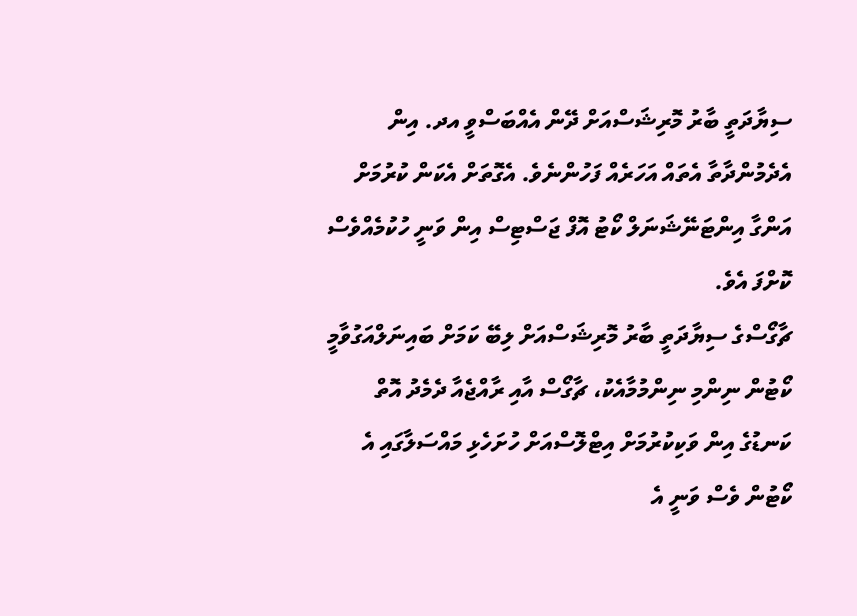ސިޔާދަތީ ބާރު މޮރިޝަސްއަށް ދޭން އެއްބަސްވީ އދ. އިން އެދެމުންދާތާ އެތައް އަހަރެއް ފަހުންނެވެ. އެގޮތަށް އެކަން ކުރުމަށް އަންގާ އިންޓަނޭޝަނަލް ކޯޓު އޮފް ޖަސްޓިސް އިން ވަނީ ހުކުމެއްވެސް ކޮށްފަ އެވެ.
ޗާގޯސްގެ ސިޔާދަތީ ބާރު މޮރިޝަސްއަށް ލިބޭ ކަމަށް ބައިނަލްއަގުވާމީ ކޯޓުން ނިންމި ނިންމުމާއެކު، ޗާގޯސް އާއި ރާއްޖެއާ ދެމެދު އޮތް ކަނޑުގެ އިން ވަކިކުރުމަށް އިޓްލޮސްއަށް ހުށަހެޅި މައްސަލާގައި އެ ކޯޓުން ވެސް ވަނީ އެ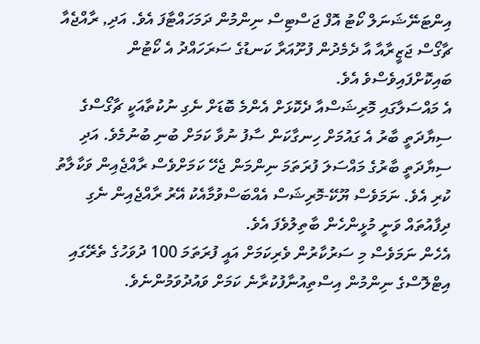އިންޓަނޭޝަނަލް ކޯޓު އޮފް ޖަސްޓިސް ނިންމުން ދަމަހައްޓާފަ އެވެ. އަދި, ރާއްޖެއާ ޗާގޯސް ޖަޒީރާއާ އާ ދެމެދުން ފުށޫއަރާ ކަނޑުގެ ސަރަހައްދު އެ ކޯޓުން ބައިކޮށްފައިވެސްވެ އެވެ.
އެ މައްސަލާގައި މޮރިޝަސްއާ ދެކޮޅަށް އެންމެ ބޮޑަށް ނެގި ނުކުތާއަކީ ޗާގޯސްގެ ސިޔާދަތީ ބާރު އެ ގައުމަށް ހިނގާކަން ސާފު ނުވާ ކަމަށް ބުނި ބުނުމެވެ. އަދި ސިޔާދަތީ ބާރުގެ މައްސަލަ ފުރަތަމަ ނިންމަން ޖެހޭ ކަމަށްވެސް ރާއްޖެއިން ވަކާލާތު ކުރި އެވެ. ނަމަވެސް ޔޫކޭ-މޮރިޝަސް އެއްބަސްވުމާއެކު އޭރު ރާއްޖެއިން ނެގި ދިފާއުތައް ވަނީ މުޅީންހެން ބާތިލުވެފަ އެވެ.
އެހެން ނަމަވެސް މި ސަރުކާރުން ވެރިކަމަށް އައީ ފުރަތަމަ 100 ދުވަހުގެ ތެރޭގައި އިޓްލޮސްގެ ނިންމުން އިސްތިއުނާފުކުރާނެ ކަމަށް ވައުދުވަމުންނެވެ.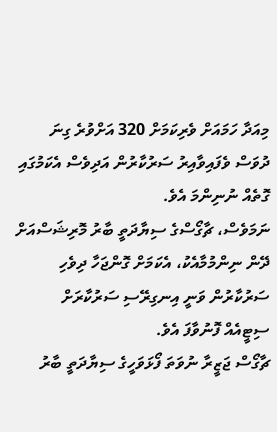މިއަދާ ހަމައަށް ވެރިކަމަށް 320 އަށްވުރެ ގިނަ ދުވަސް ވެފައިވާއިރު ސަރުކާރުން އަދިވެސް އެކަމުގައި ގޮތެއް ނުނިންމަ އެވެ.
ނަމަވެސް، ޗާގޯސްގެ ސިޔާދަތީ ބާރު މޮރިޝަސްއަށް ދޭން ނިންމުމާއެކު، އެކަމަށް ގޮންޖަހާ ދިވެހި ސަރުކާރުން ވަނީ އިނގިރޭސި ސަރުކާރަށް ސިޓީއެއް ފޮނުވާފަ އެވެ.
ޗާގޯސް ޖަޒީރާ ނުވަތަ ފޯޅަވަހީގެ ސިޔާދަތީ ބާރު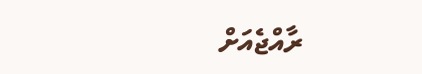ރާއްޖެއަށް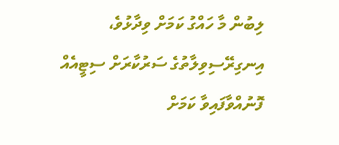ލިބުން މާ ހައްގު ކަމަށް ވިދާޅުވެ، އިނގިރޭސިވިލާތުގެ ސަރުކާރަށް ސިޓީއެއް ފޮނުއްވާފައިވާ ކަމަށް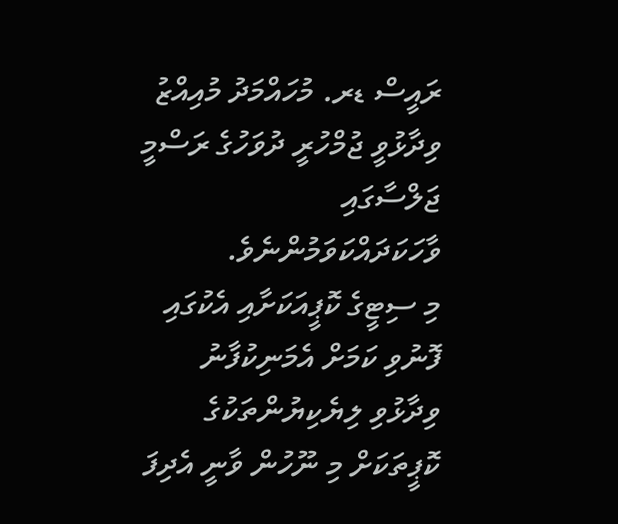ރައީސް ޑރ. މުހައްމަދު މުއިއްޒު ވިދާޅުވީ ޖުމްހުރީ ދުވަހުގެ ރަސްމީ ޖަލްސާގައި ވާހަކަދައްކަވަމުންނެވެ.
މި ސިޓީގެ ކޮޕީއަކަށާއި އެކުގައި ފޮނުވި ކަމަށް އެމަނިކުފާނު ވިދާޅުވި ލިޔެކިޔުންތަކުގެ ކޮޕީތަކަށް މި ނޫހުން ވާނީ އެދިފަ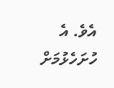އެވެ. އެ ހުށަހެޅުމަށް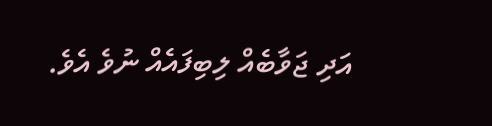އަދި ޖަވާބެއް ލިބިފައެއް ނުވެ އެވެ.